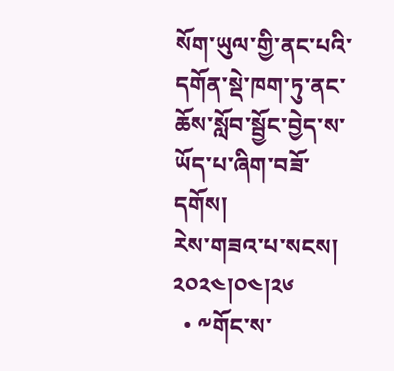སོག་ཡུལ་གྱི་ནང་པའི་དགོན་སྡེ་ཁག་ཏུ་ནང་ཆོས་སློབ་སྦྱོང་བྱེད་ས་ཡོད་པ་ཞིག་བཟོ་དགོས།
རེས་གཟའ་པ་སངས། ༢༠༢༤།༠༤།༢༦
  • ༸གོང་ས་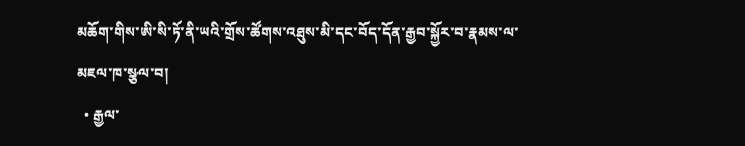མཆོག་གིས་ཨི་སི་ཏོ་ནི་ཡའི་གྲོས་ཚོགས་འཐུས་མི་དང་བོད་དོན་རྒྱབ་སྐྱོར་བ་རྣམས་ལ་མཇལ་ཁ་སྩལ་བ།
  • རྒྱལ་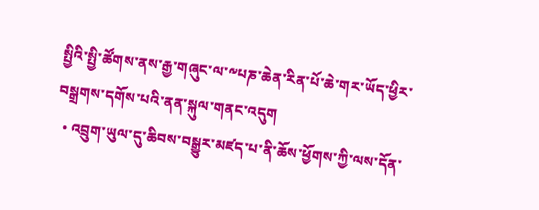སྤྱིའི་སྤྱི་ཚོགས་ནས་རྒྱ་གཞུང་ལ་༸པཎ་ཆེན་རིན་པོ་ཆེ་གར་ཡོད་ཕྱིར་བསྒྲགས་དགོས་པའི་ནན་སྐུལ་གནང་འདུག
  • འབྲུག་ཡུལ་དུ་ཆིབས་བསྒྱུར་མཛད་པ་ནི་ཆོས་ཕྱོགས་ཀྱི་ལས་དོན་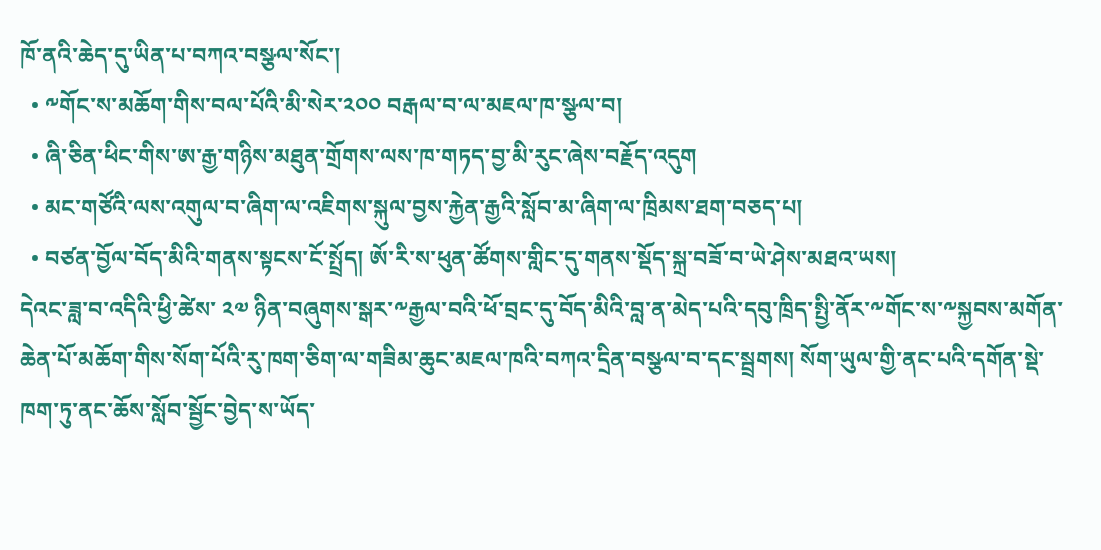ཁོ་ནའི་ཆེད་དུ་ཡིན་པ་བཀའ་བསྩལ་སོང་།
  • ༸གོང་ས་མཆོག་གིས་བལ་པོའི་མི་སེར་༢༠༠ བརྒལ་བ་ལ་མཇལ་ཁ་སྩལ་བ།
  • ཞི་ཅིན་ཕིང་གིས་ཨ་རྒྱ་གཉིས་མཐུན་གྲོགས་ལས་ཁ་གཏད་བྱ་མི་རུང་ཞེས་བརྗོད་འདུག
  • མང་གཙོའི་ལས་འགུལ་བ་ཞིག་ལ་འཇིགས་སྐུལ་བྱས་རྐྱེན་རྒྱའི་སློབ་མ་ཞིག་ལ་ཁྲིམས་ཐག་བཅད་པ།
  • བཙན་བྱོལ་བོད་མིའི་གནས་སྟངས་ངོ་སྤྲོད། ཨོ་རི་ས་ཕུན་ཚོགས་གླིང་དུ་གནས་སྡོད་སྐྲ་བཟོ་བ་ཡེ་ཤེས་མཐའ་ཡས།
དེའང་ཟླ་བ་འདིའི་ཕྱི་ཚེས་ ༢༧ ཉིན་བཞུགས་སྒར་༸རྒྱལ་བའི་ཕོ་བྲང་དུ་བོད་མིའི་བླ་ན་མེད་པའི་དབུ་ཁྲིད་སྤྱི་ནོར་༸གོང་ས་༸སྐྱབས་མགོན་ཆེན་པོ་མཆོག་གིས་སོག་པོའི་རུ་ཁག་ཅིག་ལ་གཟིམ་ཆུང་མཇལ་ཁའི་བཀའ་དྲིན་བསྩལ་བ་དང་སྦྲགས། སོག་ཡུལ་གྱི་ནང་པའི་དགོན་སྡེ་ཁག་ཏུ་ནང་ཆོས་སློབ་སྦྱོང་བྱེད་ས་ཡོད་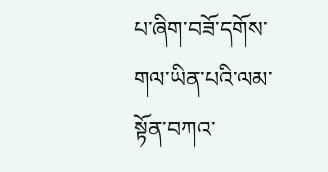པ་ཞིག་བཟོ་དགོས་གལ་ཡིན་པའི་ལམ་སྟོན་བཀའ་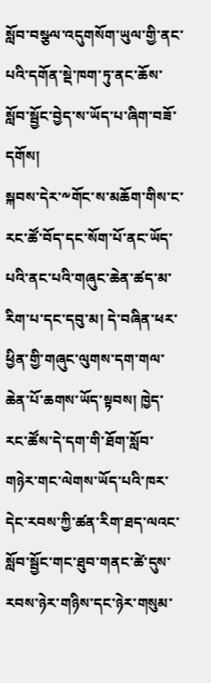སློབ་བསྩལ་འདུགསོག་ཡུལ་གྱི་ནང་པའི་དགོན་སྡེ་ཁག་ཏུ་ནང་ཆོས་སློབ་སྦྱོང་བྱེད་ས་ཡོད་པ་ཞིག་བཟོ་དགོས།
སྐབས་དེར་༸གོང་ས་མཆོག་གིས་ང་རང་ཚོ་བོད་དང་སོག་པོ་ནང་ཡོད་པའི་ནང་པའི་གཞུང་ཆེན་ཚད་མ་རིག་པ་དང་དབུ་མ། དེ་བཞིན་ཕར་ཕྱིན་གྱི་གཞུང་ལུགས་དག་གལ་ཆེན་པོ་ཆགས་ཡོད་སྟབས། ཁྱེད་རང་ཚོས་དེ་དག་གི་ཐོག་སློབ་གཉེར་གང་ལེགས་ཡོད་པའི་ཁར་དེང་རབས་ཀྱི་ཚན་རིག་ཐད་ལའང་སློབ་སྦྱོང་གང་ཐུབ་གནང་ཚེ་དུས་རབས་ཉེར་གཉིས་དང་ཉེར་གསུམ་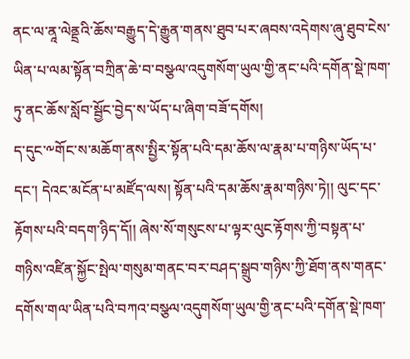ནང་ལ་ནཱ་ལེནྡྲའི་ཆོས་བརྒྱུད་དེ་རྒྱུན་གནས་ཐུབ་པར་ཞབས་འདེགས་ཞུ་ཐུབ་ངེས་ཡིན་པ་ལམ་སྟོན་བཀྲིན་ཆེ་བ་བསྩལ་འདུགསོག་ཡུལ་གྱི་ནང་པའི་དགོན་སྡེ་ཁག་ཏུ་ནང་ཆོས་སློབ་སྦྱོང་བྱེད་ས་ཡོད་པ་ཞིག་བཟོ་དགོས།
ད་དུང་༸གོང་ས་མཆོག་ནས་སྤྱིར་སྟོན་པའི་དམ་ཆོས་ལ་རྣམ་པ་གཉིས་ཡོད་པ་དང་། དེའང་མངོན་པ་མཛོད་ལས། སྟོན་པའི་དམ་ཆོས་རྣམ་གཉིས་ཏེ།། ལུང་དང་རྟོགས་པའི་བདག་ཉིད་དོ།། ཞེས་སོ་གསུངས་པ་ལྟར་ལུང་རྟོགས་ཀྱི་བསྟན་པ་གཉིས་འཛིན་སྐྱོང་སྤེལ་གསུམ་གནང་བར་བཤད་སྒྲུབ་གཉིས་ཀྱི་ཐོག་ནས་གནང་དགོས་གལ་ཡིན་པའི་བཀའ་བསྩལ་འདུགསོག་ཡུལ་གྱི་ནང་པའི་དགོན་སྡེ་ཁག་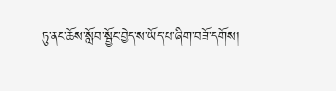ཏུ་ནང་ཆོས་སློབ་སྦྱོང་བྱེད་ས་ཡོད་པ་ཞིག་བཟོ་དགོས།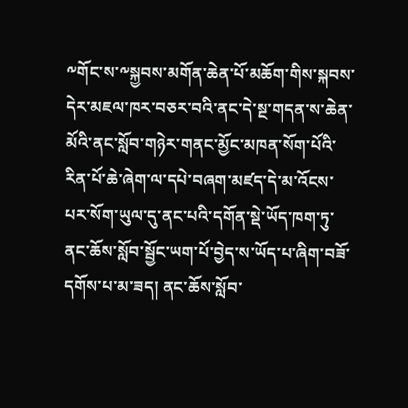༸གོང་ས་༸སྐྱབས་མགོན་ཆེན་པོ་མཆོག་གིས་སྐབས་དེར་མཇལ་ཁར་བཅར་བའི་ནང་དེ་སྔ་གདན་ས་ཆེན་མོའི་ནང་སློབ་གཉེར་གནང་མྱོང་མཁན་སོག་པོའི་རིན་པོ་ཆེ་ཞེག་ལ་དཔེ་བཞག་མཛད་དེ་མ་འོངས་པར་སོག་ཡུལ་དུ་ནང་པའི་དགོན་སྡེ་ཡོད་ཁག་ཏུ་ནང་ཆོས་སློབ་སྦྱོང་ཡག་པོ་བྱེད་ས་ཡོད་པ་ཞིག་བཟོ་དགོས་པ་མ་ཟད། ནང་ཆོས་སློབ་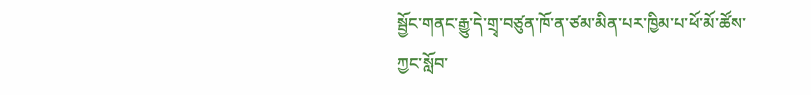སྦྱོང་གནང་རྒྱུ་དེ་གྲྭ་བཙུན་ཁོ་ན་ཙམ་མིན་པར་ཁྱིམ་པ་ཕོ་མོ་ཚོས་ཀྱང་སློབ་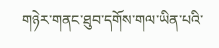གཉེར་གནང་ཐུབ་དགོས་གལ་ཡིན་པའི་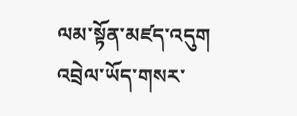ལམ་སྟོན་མཛད་འདུག
འབྲེལ་ཡོད་གསར་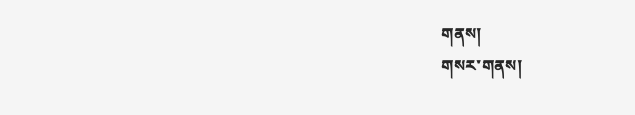གནས།
གསར་གནས།